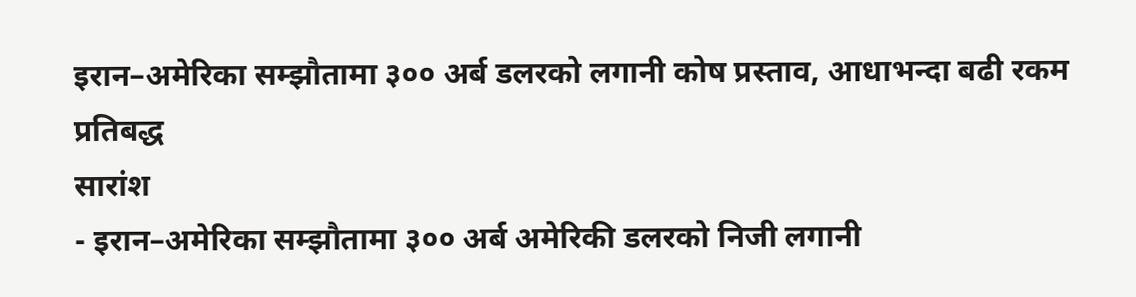इरान–अमेरिका सम्झौतामा ३०० अर्ब डलरको लगानी कोष प्रस्ताव, आधाभन्दा बढी रकम प्रतिबद्ध
सारांश
- इरान–अमेरिका सम्झौतामा ३०० अर्ब अमेरिकी डलरको निजी लगानी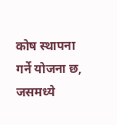कोष स्थापना गर्ने योजना छ, जसमध्ये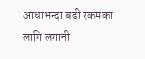आधाभन्दा बढी रकमका लागि लगानी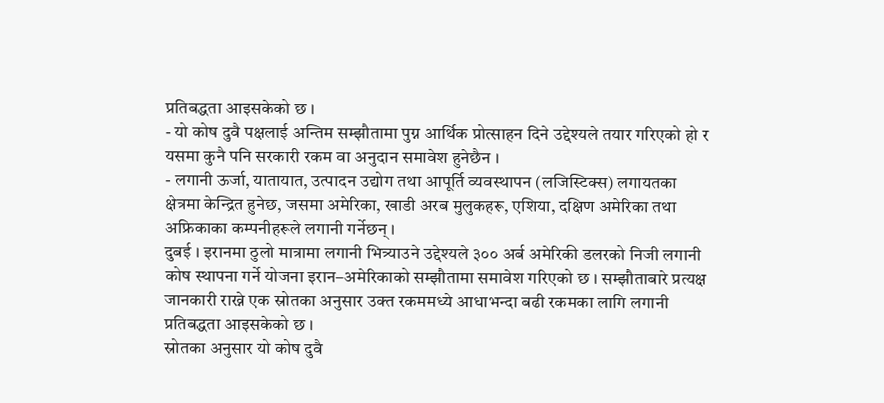प्रतिबद्धता आइसकेको छ ।
- यो कोष दुवै पक्षलाई अन्तिम सम्झौतामा पुग्न आर्थिक प्रोत्साहन दिने उद्देश्यले तयार गरिएको हो र यसमा कुनै पनि सरकारी रकम वा अनुदान समावेश हुनेछैन ।
- लगानी ऊर्जा, यातायात, उत्पादन उद्योग तथा आपूर्ति व्यवस्थापन (लजिस्टिक्स) लगायतका क्षेत्रमा केन्द्रित हुनेछ, जसमा अमेरिका, खाडी अरब मुलुकहरू, एशिया, दक्षिण अमेरिका तथा अफ्रिकाका कम्पनीहरूले लगानी गर्नेछन् ।
दुबई । इरानमा ठुलो मात्रामा लगानी भित्र्याउने उद्देश्यले ३०० अर्ब अमेरिकी डलरको निजी लगानी कोष स्थापना गर्ने योजना इरान–अमेरिकाको सम्झौतामा समावेश गरिएको छ । सम्झौताबारे प्रत्यक्ष जानकारी राख्ने एक स्रोतका अनुसार उक्त रकममध्ये आधाभन्दा बढी रकमका लागि लगानी प्रतिबद्धता आइसकेको छ ।
स्रोतका अनुसार यो कोष दुवै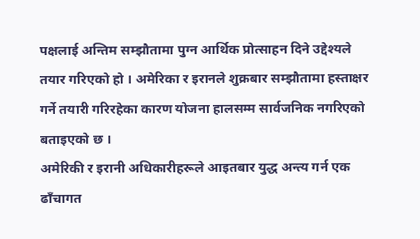पक्षलाई अन्तिम सम्झौतामा पुग्न आर्थिक प्रोत्साहन दिने उद्देश्यले तयार गरिएको हो । अमेरिका र इरानले शुक्रबार सम्झौतामा हस्ताक्षर गर्ने तयारी गरिरहेका कारण योजना हालसम्म सार्वजनिक नगरिएको बताइएको छ ।
अमेरिकी र इरानी अधिकारीहरूले आइतबार युद्ध अन्त्य गर्न एक ढाँचागत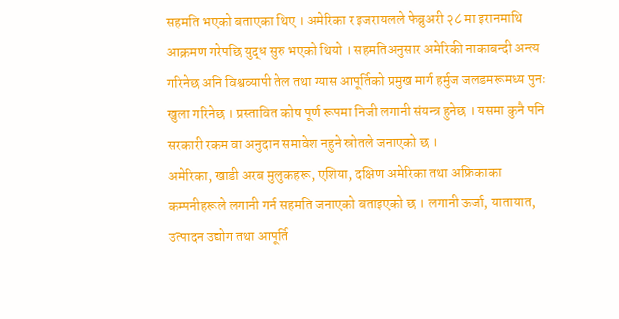सहमति भएको बताएका थिए । अमेरिका र इजरायलले फेब्रुअरी २८ मा इरानमाथि आक्रमण गरेपछि युद्ध सुरु भएको थियो । सहमतिअनुसार अमेरिकी नाकाबन्दी अन्त्य गरिनेछ अनि विश्वव्यापी तेल तथा ग्यास आपूर्तिको प्रमुख मार्ग हर्मुज जलडमरूमध्य पुनः खुला गरिनेछ । प्रस्तावित कोष पूर्ण रूपमा निजी लगानी संयन्त्र हुनेछ । यसमा कुनै पनि सरकारी रकम वा अनुदान समावेश नहुने स्रोतले जनाएको छ ।
अमेरिका, खाडी अरब मुलुकहरू, एशिया, दक्षिण अमेरिका तथा अफ्रिकाका कम्पनीहरूले लगानी गर्न सहमति जनाएको बताइएको छ । लगानी ऊर्जा, यातायात, उत्पादन उद्योग तथा आपूर्ति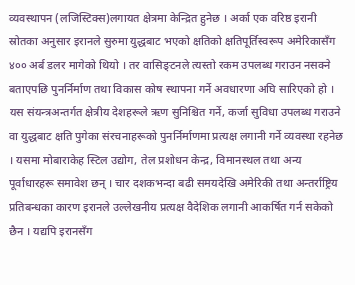व्यवस्थापन (लजिस्टिक्स)लगायत क्षेत्रमा केन्द्रित हुनेछ । अर्का एक वरिष्ठ इरानी स्रोतका अनुसार इरानले सुरुमा युद्धबाट भएको क्षतिको क्षतिपूर्तिस्वरूप अमेरिकासँग ४०० अर्ब डलर मागेको थियो । तर वासिङ्टनले त्यस्तो रकम उपलब्ध गराउन नसक्ने बताएपछि पुनर्निर्माण तथा विकास कोष स्थापना गर्ने अवधारणा अघि सारिएको हो ।
यस संयन्त्रअन्तर्गत क्षेत्रीय देशहरूले ऋण सुनिश्चित गर्ने, कर्जा सुविधा उपलब्ध गराउने वा युद्धबाट क्षति पुगेका संरचनाहरूको पुनर्निर्माणमा प्रत्यक्ष लगानी गर्ने व्यवस्था रहनेछ । यसमा मोबाराकेह स्टिल उद्योग, तेल प्रशोधन केन्द्र, विमानस्थल तथा अन्य पूर्वाधारहरू समावेश छन् । चार दशकभन्दा बढी समयदेखि अमेरिकी तथा अन्तर्राष्ट्रिय प्रतिबन्धका कारण इरानले उल्लेखनीय प्रत्यक्ष वैदेशिक लगानी आकर्षित गर्न सकेको छैन । यद्यपि इरानसँग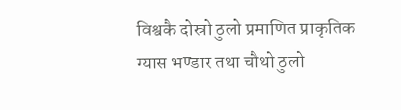विश्वकै दोस्रो ठुलो प्रमाणित प्राकृतिक ग्यास भण्डार तथा चौथो ठुलो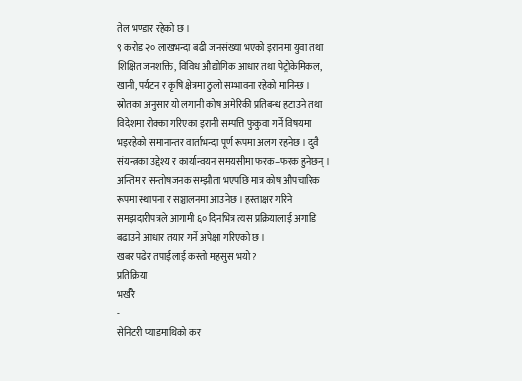तेल भण्डार रहेको छ ।
९ करोड २० लाखभन्दा बढी जनसंख्या भएको इरानमा युवा तथा शिक्षित जनशक्ति, विविध औद्योगिक आधार तथा पेट्रोकेमिकल, खानी, पर्यटन र कृषि क्षेत्रमा ठुलो सम्भावना रहेको मानिन्छ । स्रोतका अनुसार यो लगानी कोष अमेरिकी प्रतिबन्ध हटाउने तथा विदेशमा रोक्का गरिएका इरानी सम्पत्ति फुकुवा गर्ने विषयमा भइरहेको समानान्तर वार्ताभन्दा पूर्ण रूपमा अलग रहनेछ । दुवै संयन्त्रका उद्देश्य र कार्यान्वयन समयसीमा फरक–फरक हुनेछन् । अन्तिम र सन्तोषजनक सम्झौता भएपछि मात्र कोष औपचारिक रूपमा स्थापना र सञ्चालनमा आउनेछ । हस्ताक्षर गरिने समझदारीपत्रले आगामी ६० दिनभित्र त्यस प्रक्रियालाई अगाडि बढाउने आधार तयार गर्ने अपेक्षा गरिएको छ ।
खबर पढेर तपाईलाई कस्तो महसुस भयो ?
प्रतिक्रिया
भर्खरै
-
सेनिटरी प्याडमाथिको कर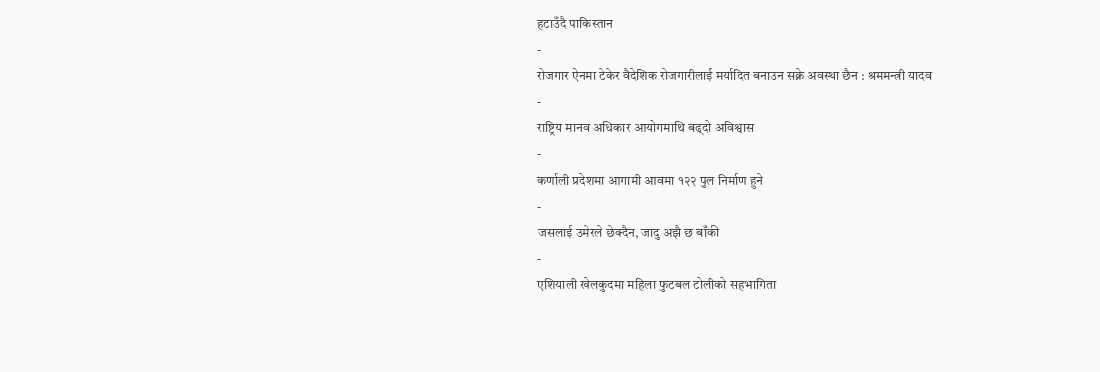हटाउँदै पाकिस्तान
-
रोजगार ऐनमा टेकेर वैदेशिक रोजगारीलाई मर्यादित बनाउन सक्ने अवस्था छैन : श्रममन्त्री यादव
-
राष्ट्रिय मानव अधिकार आयोगमाथि बढ्दो अविश्वास
-
कर्णाली प्रदेशमा आगामी आवमा १२२ पुल निर्माण हुने
-
जसलाई उमेरले छेक्दैन, जादु अझै छ बाँकी
-
एशियाली खेलकुदमा महिला फुटबल टोलीको सहभागिता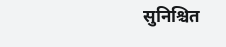सुनिश्चित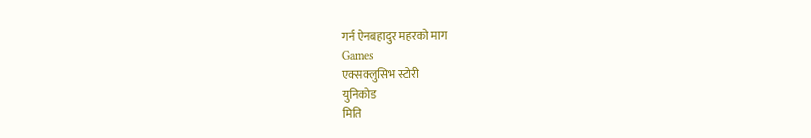गर्न ऐनबहादुर महरको माग
Games
एक्सक्लुसिभ स्टोरी
युनिकोड
मिति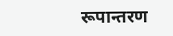रूपान्तरण